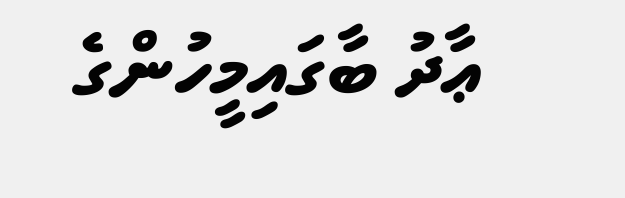ޢާދު ބާގައިމީހުންގެ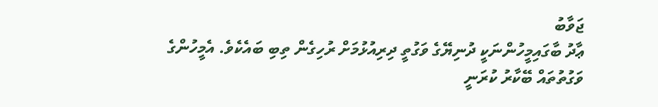ޖަވާބު
ޢާދު ބާގައިމީހުންނަކީ ދުނިޔޭގެ ވަގުތީ ދިރިއުޅުމަށް ރުހިގެން ތިބި ބައެކެވެ. އެމީހުންގެ ވަގުތުތައް ބޭކާރު ކުރަނީ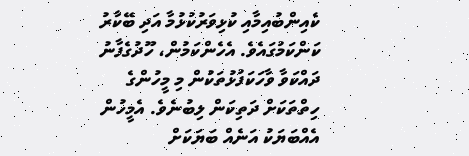ކެއިންބުއިމާއި ކުޅިވަރުކުޅުމާ އަދި ބޭކާރު ކަންކަމުގައެވެ. އެހެންކަމުން، ހޫދުގެފާނު ދައްކަވާ ވާހަކަފުޅުތަކުން މި މީހުންގެ ހިތްތަކަށް ދަތިކަން ލިބުނެވެ. އެމީހުން އެއްބަޔަކު އަނެއް ބަޔަކަށް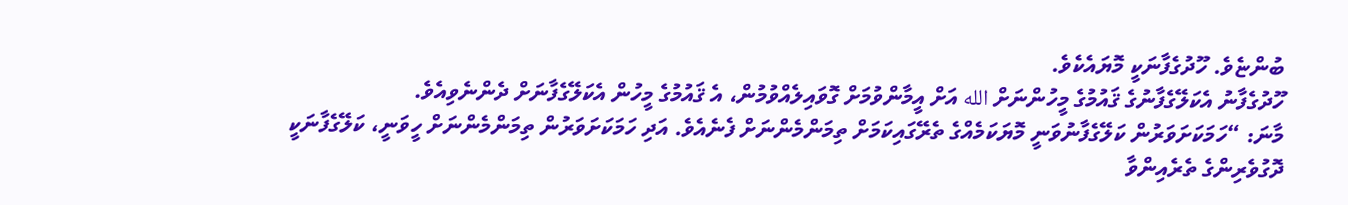ބުންޏެވެ. ހޫދުގެފާނަކީ މޮޔައެކެވެ.
ހޫދުގެފާނު އެކަލޭގެފާނުގެ ޤައުމުގެ މީހުންނަށް الله އަށް އީމާންވުމަށް ގޮވައިލެއްވުމުން، އެ ޤައުމުގެ މީހުން އެކަލޭގެފާނަށް ދެންނެވިއެވެ.
މާނަ: “ހަމަކަށަވަރުން ކަލޭގެފާނުވަނީ މޮޔަކަމެއްގެ ތެރޭގައިކަމަށް ތިމަންމެންނަށް ފެނެއެވެ. އަދި ހަމަކަށަވަރުން ތިމަންމެންނަށް ހީވަނީ، ކަލޭގެފާނަކީ ދޮގުވެރިންގެ ތެރެއިންވާ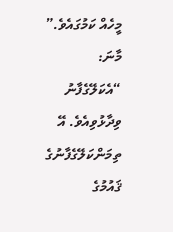މީހެއް ކަމުގައެވެ.”
މާނަ: “އެކަލޭގެފާނު ވިދާޅުވިއެވެ. އޭ ތިމަންކަލޭގެފާނުގެ ޤައުމުގެ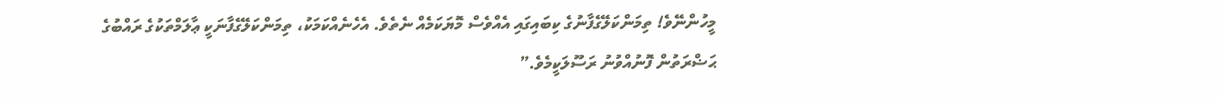މީހުންނޭވެ! ތިމަންކަލޭގެފާނުގެ ކިބައިގައި އެއްވެސް މޮޔަކަމެއް ނެތެވެ. އެހެނެއްކަމަކު، ތިމަންކަލޭގެފާނަކީ ޢާލަމްތަކުގެ ރައްބުގެ ޙަޟްރަތުން ފޮނުއްވުނު ރަސޫލަކީމެވެ.”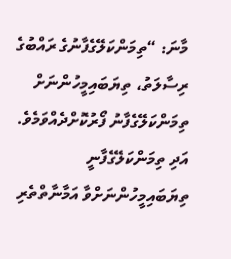މާނަ: “ތިމަންކަލޭގެފާނުގެ ރައްބުގެ ރިސާލަތު، ތިޔަބައިމީހުންނަށް ތިމަންކަލޭގެފާނު ފޯރުކޮށްދެއްވަމެވެ. އަދި ތިމަންކަލޭގެފާނީ ތިޔަބައިމީހުންނަށްވާ އަމާނާތްތެރި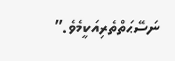ނަސޭޙަތްތެރިއަކީމެވެ.”